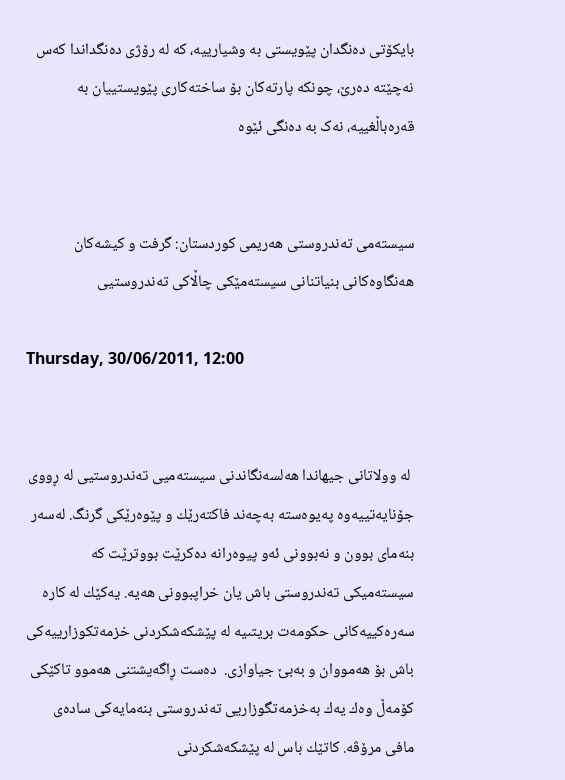بایکۆتی دەنگدان پێویستی بە وشیارییە، کە لە رۆژی دەنگداندا کەس نەچێتە دەرێ، چونکە پارتەکان بۆ ساختەکاری پێویستییان بە قەرەباڵغییە، نەک بە دەنگی ئێوە


سیسته‌مى ته‌ندروستى هه‌ریمى كوردستان: گرفت و كیشه‌كان هه‌نگاوه‌کانی بنیاتنانی سیسته‌مێکی چاڵاکی ته‌ندروستیی

Thursday, 30/06/2011, 12:00


 له ‌وولاتانى جیهاندا هه‌لسه‌نگاندنى سیسته‌میى ته‌ندروستیى له ‌ڕووى جۆنایه‌تییه‌وه ‌په‌یوه‌سته ‌به‌چه‌ند فاكته‌رێك و پێوه‌رێکی گرنگ. له‌سه‌ر بنه‌ماى بوون و نه‌بوونى ئه‌و پیوه‌رانه‌ ده‌كرێت بووترێت که‌ سیسته‌میكى ته‌ندروستى باش یان خراپبوونى هه‌یه. یه‌كێك له‌ كاره‌ سه‌ره‌كییه‌كانى حكومه‌ت بریتىیه‌ له‌ پێشكه‌شكردنى خزمه‌تكوزارییه‌كى باش بۆ هه‌مووان و به‌بێ جیاوازى.  ده‌ست ڕاگه‌یشتنى هه‌موو تاکێکی کۆمه‌ڵ وه‌ك یه‌ك به‌خزمه‌تگوزاریى ته‌ندروستى بنه‌مایه‌كى ساده‌ی مافى مرۆڤه‌. كاتێك باس له ‌پێشكه‌شكردنى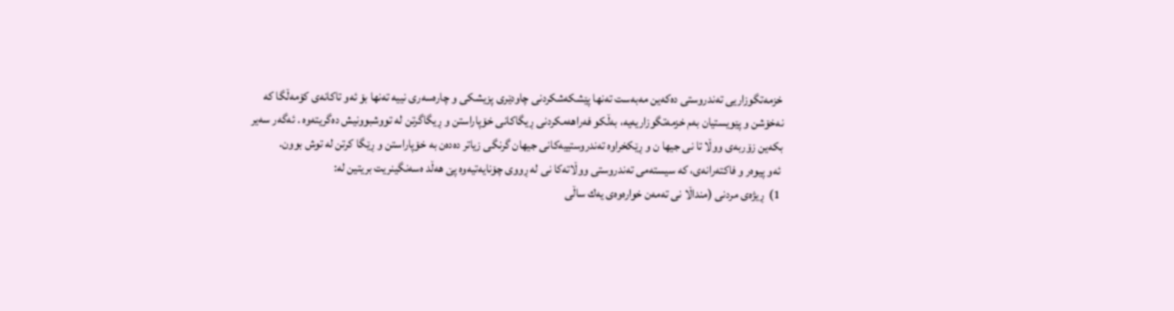خزمه‌تگوزاریى ته‌ندروستى ده‌كه‌ین مه‌به‌ست ته‌نها پێشكه‌شكردنى چاودێرى پزیشكى و چاره‌سه‌رى نییه ‌ته‌نها بۆ ئه‌و تاکانه‌ی کۆمه‌ڵگا كه‌ نه‌خۆشن و پێویستیان به‌م خزمه‌تگوزاریه‌یه‌، به‌ڵكو فه‌راهه‌مكردنى ڕیگاكانى خۆپاراستن و ڕیگاگرتن له‌ تووشبوونیش ده‌گریته‌وه . ئه‌گه‌ر سه‌یر بكه‌ین زۆربه‌ى ووڵا تا نى جیها ن و ڕێكخراوه‌ ته‌ندروستییه‌كانى جیهان گرنگى زیاتر ده‌ده‌ن به ‌خۆپاراستن و ڕێگا كرتن له‌ توش بوون.
 ئه‌و پیوه‌ر و فاكته‌رانه‌ى، كه ‌سیسته‌مى ته‌ندروستى ووڵاته‌كا نى له‌ ڕووى چۆنایه‌تیه‌وه‌ پێ هه‌ڵد ه‌سه‌نگینریت بریتین له:
 1)  ڕیژه‌ى مردنی (منداڵا نى ته‌مه‌ن خواره‌وه‌ى یه‌ك ساڵى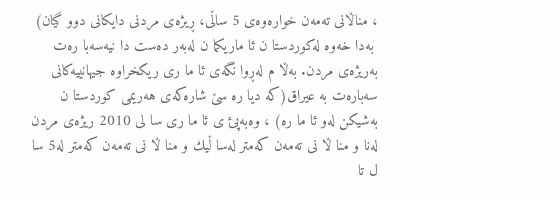، مناڵانى ته‌مه‌ن خواره‌وه‌ى 5 ساڵى، ڕیژه‌ى مردنى دایكانى دوو گیان)
 به‌دا خه‌وه ‌له‌كوردستا ن ئا ماریكما ن له‌به‌ر ده‌ست دا نیه‌سه‌با ره‌ت به‌ریژه‌ى مردن. به‌ڵا م له‌ڕوا نگه‌ى ئا ما رى ریكخراوه‌ جیهانییه‌كانى سه‌باره‌ت به‌ عیراق(كه ‌دیا ره‌ سێ شاره‌كه‌ى هه‌ریمى كوردستا ن به‌شیكن له‌و ئا ما ره) ، وه‌به‌پئ ى ئا ما رى سا لى 2010 ریژه‌ى مردن له‌نا و منا ڵا نى ته‌مه‌ن كه‌متر له‌سا ڵیك و منا ڵا نى ته‌مه‌ن كه‌متر له‌5 سا ل تا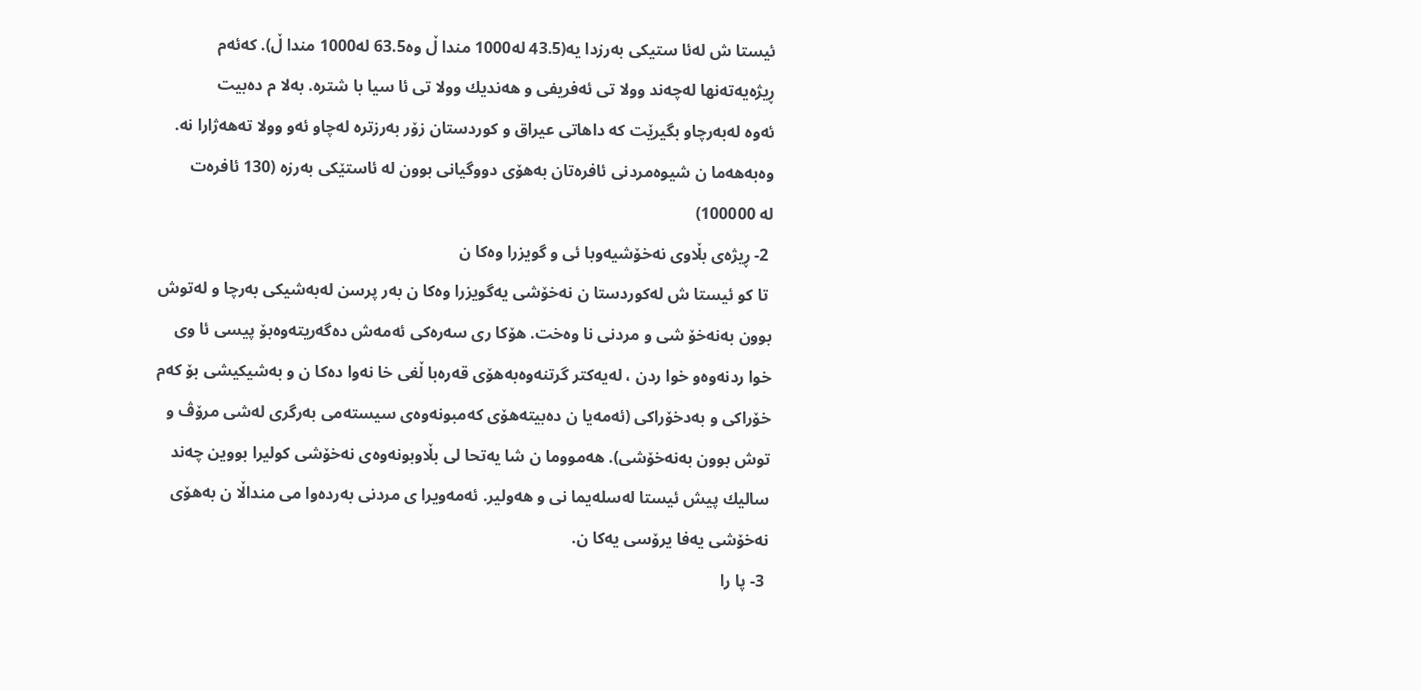ئیستا ش له‌ئا ستیكى به‌رزدا یه‌(43.5 له‌1000 مندا ڵ وه‌63.5 له‌1000 مندا ڵ). كه‌ئه‌م ڕیژه‌یه‌ته‌نها له‌چه‌ند وولا تى ئه‌فریفى و هه‌ندیك وولا تى ئا سیا با شتره. به‌لا م ده‌بیت ئه‌وه ‌له‌به‌رچاو بگیرێت که ‌داهاتى عیراق و كوردستان زۆر به‌رزتره ‌له‌چاو ئه‌و وولا ته‌هه‌ژارا نه. وه‌به‌هه‌ما ن شیوه‌مردنى ئافره‌تان به‌هۆى دووگیانى بوون له ‌ئاستێكى به‌رزه ‌(130 ئافره‌ت له ‌100000)
 2- ڕیژه‌ى بڵاوى نه‌خۆشیه‌وبا ئى و گویزرا وه‌كا ن
 تا كو ئیستا ش له‌كوردستا ن نه‌خۆشى یه‌گویزرا وه‌كا ن به‌ر پرسن له‌به‌شیكى به‌رچا و له‌توش بوون به‌نه‌خۆ شى و مردنى نا وه‌خت. هۆكا رى سه‌ره‌كى ئه‌مه‌ش ده‌گه‌ریته‌وه‌بۆ پیسى ئا وى خوا ردنه‌وه‌و خوا ردن ، له‌یه‌كتر گرتنه‌وه‌به‌هۆى قه‌ره‌با ڵغى خا نه‌وا ده‌كا ن و به‌شیكیشى بۆ كه‌م خۆراكى و به‌دخۆراكى (ئه‌مه‌یا ن ده‌بیته‌هۆى كه‌مبونه‌وه‌ى سیسته‌مى به‌رگرى له‌شى مرۆڤ و توش بوون به‌نه‌خۆشى). هه‌مووما ن شا یه‌تحا لى بڵاوبونه‌وه‌ى نه‌خۆشى كولیرا بووین چه‌ند سالیك پیش ئیستا له‌سله‌یما نى و هه‌ولیر. ئه‌مه‌ویرا ى مردنى به‌رده‌وا مى منداڵا ن به‌هۆی نه‌خۆشى یه‌فا یرۆسى یه‌كا ن.
 3- پا را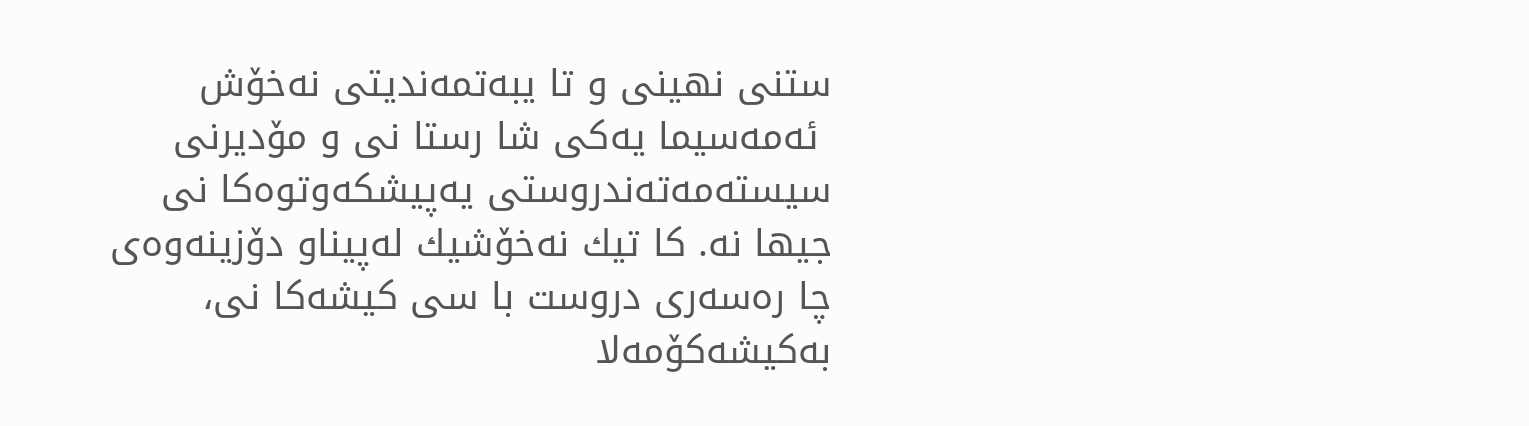ستنى نهینى و تا یبه‌تمه‌ندیتى نه‌خۆش
 ئه‌مه‌سیما یه‌كى شا رستا نى و مۆدیرنى سیسته‌مه‌ته‌ندروستى یه‌پیشكه‌وتوه‌كا نى جیها نه. كا تیك نه‌خۆشیك له‌پیناو دۆزینه‌وه‌ى چا ره‌سه‌رى دروست با سى كیشه‌كا نى، به‌كیشه‌كۆمه‌لا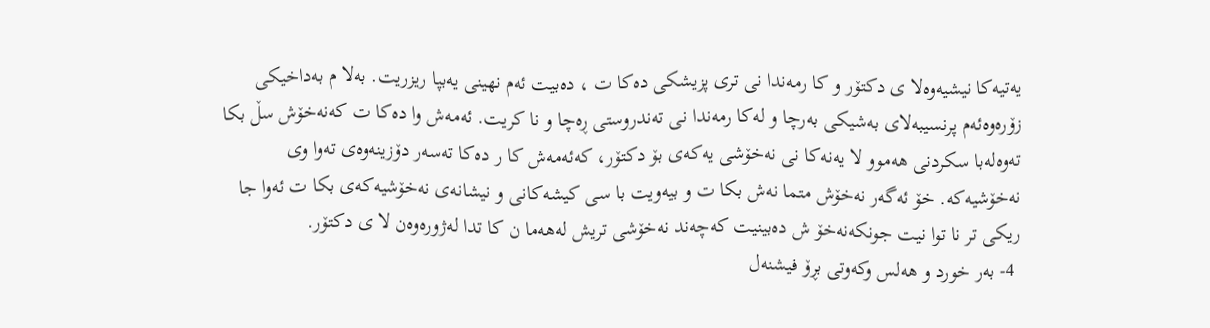یه‌تیه‌كا نیشیه‌وه‌لا ى دكتۆر و كا رمه‌ندا نى ترى پزیشكى ده‌كا ت ، ده‌بیت ئه‌م نهینى یه‌بپا ریزریت. به‌لا م به‌داخیكى زۆره‌وه‌ئه‌م پرنسیبه‌لای به‌شیكى به‌رچا و له‌كا رمه‌ندا نى ته‌ندروستى ڕه‌چا و نا كریت. ئه‌مه‌ش وا ده‌كا ت كه‌نه‌خۆش سڵ بكا ته‌وه‌له‌با سكردنى هه‌موو لا یه‌نه‌كا نى نه‌خۆشى یه‌كه‌ى بۆ دكتۆر، كه‌ئه‌مه‌ش كا ر ده‌كا ته‌سه‌ر دۆزینه‌وه‌ى ته‌وا وى نه‌خۆشیه‌كه. خۆ ئه‌گه‌ر نه‌خۆش متما نه‌ش بكا ت و بیه‌ویت با سی کیشه‌کانی و نیشانه‌ی نه‌خۆشیه‌که‌ی بكا ت ئه‌وا جا ریكى تر نا توا نیت جونكه‌نه‌خۆ ش ده‌بینیت كه‌چه‌ند نه‌خۆشى تریش له‌هه‌ما ن كا تدا له‌ژوره‌وه‌ن لا ى دكتۆر.
 4- به‌ر خورد و هه‌لس وكه‌وتى بڕۆ فیشنه‌ل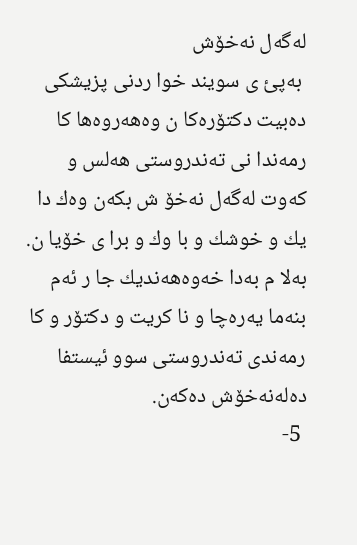له‌گه‌ل نه‌خۆش
 به‌پئ ى سویند خوا ردنى پزیشكى ده‌بیت دكتۆره‌كا ن وه‌هه‌روه‌ها كا رمه‌ندا نى ته‌ندروستی هه‌لس و كه‌وت له‌گه‌ل نه‌خۆ ش بكه‌ن وه‌ك دا یك و خوشك و با وك و برا ى خۆیا ن. به‌لا م به‌دا خه‌وه‌هه‌ندیك جا ر ئه‌م بنه‌ما یه‌ره‌چا و نا كریت و دكتۆر و كا رمه‌ندى ته‌ندروستى سوو ئیستفا ده‌له‌نه‌خۆش ده‌كه‌ن.
 5-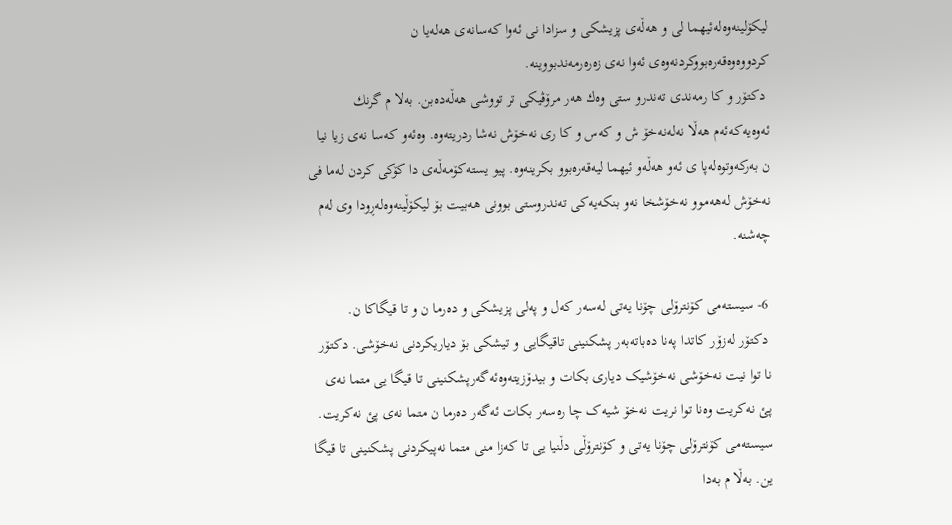لیكۆلینه‌وه‌له‌ئیهما لى و هه‌ڵه‌ى پزیشكى و سزادا نى ئه‌وا که‌سانه‌ی هه‌له‌یا ن كردووه‌وه‌قه‌ره‌بووكردنه‌وه‌ى ئه‌وا نه‌ى زه‌ره‌رمه‌ندبووینه.
 دكتۆر و كا رمه‌ندى ته‌ندرو ستى وه‌ك هه‌ر مرۆڤیكى تر تووشى هه‌ڵه‌ده‌بن. به‌لا م گرنك ئه‌وه‌یه‌كه‌ئه‌م هه‌ڵا نه‌له‌نه‌خۆ ش و كه‌س و كا رى نه‌خۆش نه‌شا ردریته‌وه. وه‌ئه‌و كه‌سا نه‌ى زیا نیا ن به‌ركه‌وتوه‌له‌پا ى ئه‌و هه‌ڵه‌و ئیهما لیه‌قه‌ره‌بوو بكرینه‌وه. پیو یسته‌كۆمه‌ڵه‌ى دا كۆكى كردن له‌ما فى نه‌خۆش له‌هه‌موو نه‌خۆشخا نه‌و بنكه‌یه‌كى ته‌ندروستى بوونى هه‌بیت بۆ لیكۆڵینه‌وه‌له‌ڕودا وى له‌م چه‌شنه.

 6- سیسته‌مى كۆنترۆلى چۆنا یه‌تى له‌سه‌ر كه‌ل و په‌لى پزیشكى و ده‌رما ن و تا قیگاكا ن.
 دکتۆر له‌زۆر کاتدا په‌نا ده‌باته‌به‌ر پشکنینی تاقیگایی و تیشکی بۆ دیاریکردنی نه‌خۆشی. دکتۆر نا توا نیت نه‌خۆشى نه‌خۆشیک دیاری بکات و بیدۆزیته‌وه‌ئه‌گه‌رپشكنینى تا قیگا یى متما نه‌ى پئ نه‌كریت وه‌نا توا نریت نه‌خۆ شیه‌ک چا ره‌سه‌ر بكات ئه‌گه‌ر ده‌رما ن متما نه‌ى پئ نه‌كریت. سیسته‌مى كۆنترۆلى چۆنا یه‌تى و كۆنترۆڵى دڵنیا یى تا كه‌زا منى متما نه‌پیکردنی پشكنینى تا قیگا ین. به‌ڵا م به‌دا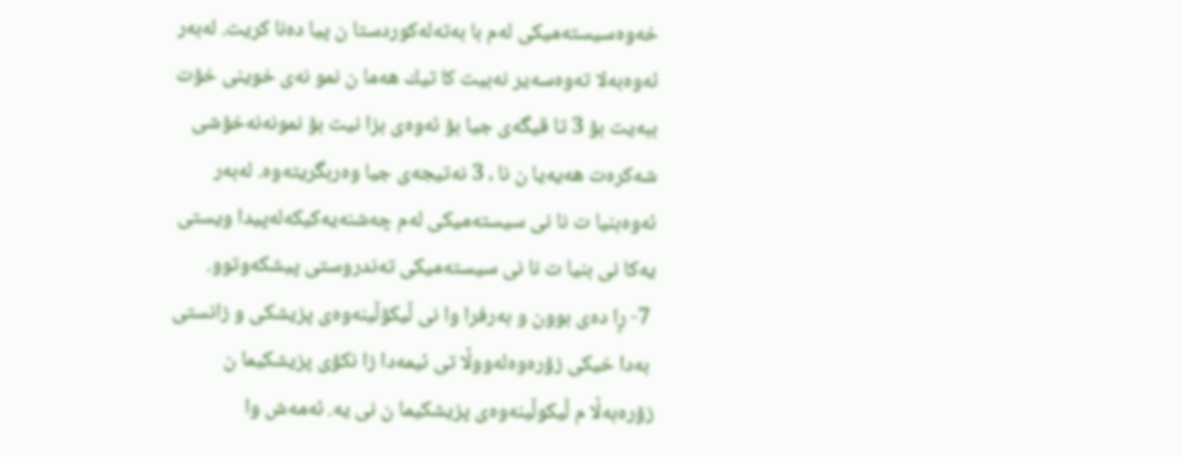خه‌وه‌سیسته‌میكى له‌م با به‌ته‌له‌كوردستا ن پیا ده‌نا كریت. له‌به‌ر ئه‌وه‌به‌لا ته‌وه‌سه‌یر نه‌بیت كا تیك هه‌ما ن نمو نه‌ى خوینى خۆت ببه‌یت بۆ 3 تا قیگه‌ى جیا بۆ ئه‌وه‌ى بزا نیت بۆ نمونه‌نه‌خۆشى شه‌كره‌ت هه‌یه‌یا ن نا ، 3 نه‌تیجه‌ى جیا وه‌ربگریته‌وه. له‌به‌ر ئه‌وه‌بنیا ت نا نى سیسته‌میكى له‌م چه‌شنه‌یه‌كیكه‌له‌پیدا ویستى یه‌كا نى بنیا ت نا نى سیسته‌میكى ته‌ندروستى پیشكه‌وتوو.
 7- ڕا ده‌ى بوون و به‌رفرا وا نى ڵیكۆڵینه‌وه‌ى پزیشكى و زانستی
 به‌دا خیكى زۆره‌وه‌له‌ووڵا تى ئیمه‌دا زا نكۆى پزیشكیما ن زۆره‌به‌ڵا م ڵیكوڵینه‌وه‌ى پزیشكیما ن نى یه. ئه‌مه‌ش وا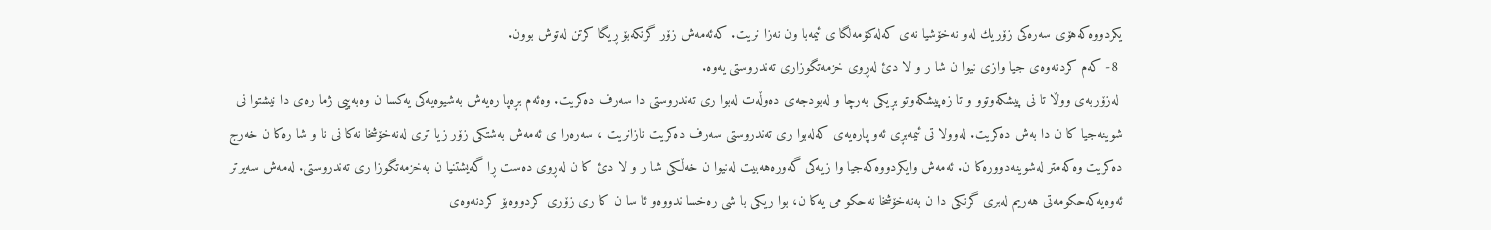یكردووه‌كه‌هۆی سه‌ره‌کی زۆریك له‌و نه‌خۆشیا نه‌ى كه‌له‌كۆمه‌لگا ى ئیمه‌با ون نه‌زا نریت. كه‌ئه‌مه‌ش زۆر گرنكه‌بۆ ڕیگا كرتن له‌توش بوون.
 8- كه‌م كردنه‌وه‌ى جیا وازى نیوا ن شا ر و لا دئ له‌ڕوى خزمه‌تگوزارى ته‌ندروستى یه‌وه.
 له‌زۆربه‌ى ووڵا تا نى پیشكه‌وتوو و تا زه‌پیشكه‌وتو بڕیكى به‌رچا و له‌بودجه‌ى ده‌وڵه‌ت له‌بوا رى ته‌ندروستى دا سه‌رف ده‌كریت. وه‌ئه‌م بڕه‌پا ره‌یه‌ش به‌شیوه‌یه‌كى یه‌كسا ن وه‌به‌پیى ژما ره‌ى دا نیشتوا نى شوینه‌جیا كا ن دا به‌ش ده‌كریت. له‌وولا تى ئیمه‌بڕى ئه‌و پاره‌یه‌ى که‌له‌بوا ری ته‌ندروستی سه‌رف ده‌کریت نازانریت ، سه‌ره‌را ى ئه‌مه‌ش به‌شتكى زۆر زیا ترى له‌نه‌خۆشخا نه‌كا نى نا و شا ره‌كا ن خه‌رج ده‌كریت وه‌كه‌متر له‌شوینه‌دووره‌كا ن. ئه‌مه‌ش وایكردووه‌كه‌جیا وا زیه‌كى گه‌وره‌هه‌بیت له‌نیوا ن خه‌ڵكى شا ر و لا دئ كا ن له‌ڕوى ده‌ست ڕا گه‌یشتنیا ن به‌خزمه‌تگوزا رى ته‌ندروستى. له‌مه‌ش سه‌یرتر ئه‌وه‌یه‌كه‌حكومه‌تى هه‌ریم له‌برى گرنكى دا ن به‌نه‌خۆشخا نه‌حكو مى یه‌كا ن، بوا ریكى با شی ره‌خسا ندووه‌و ئا سا ن كا رى زۆری کردووه‌بۆ كردنه‌وه‌ى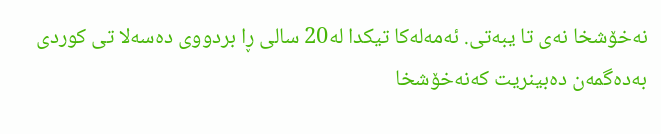نه‌خۆشخا نه‌ى تا یبه‌تى. ئه‌مه‌له‌كا تیكدا له‌20 سالى ڕا بردووى ده‌سه‌لا تى كوردى به‌ده‌گمه‌ن ده‌بینریت كه‌نه‌خۆشخا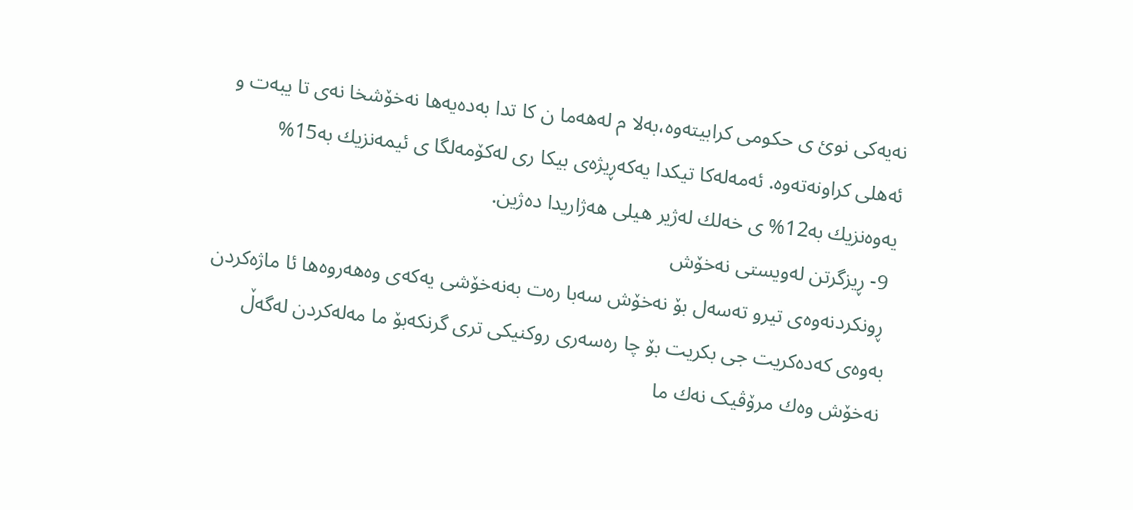نه‌یه‌كى نوئ ى حكومى كرابیته‌وه‌،به‌لا م له‌هه‌ما ن كا تدا به‌ده‌یه‌ها نه‌خۆشخا نه‌ى تا یبه‌ت و ئه‌هلى كراونه‌ته‌وه. ئه‌مه‌له‌كا تیكدا یه‌كه‌ڕیژه‌ى بیكا رى له‌كۆمه‌لگا ى ئیمه‌نزیك به‌15% یه‌وه‌نزیك به‌12% ى خه‌لك له‌ژیر هیلى هه‌ژاریدا ده‌ژین.
 9- ڕیزگرتن له‌ویستى نه‌خۆش
 ڕونكردنه‌وه‌ى تیرو ته‌سه‌ل بۆ نه‌خۆش سه‌با ره‌ت به‌نه‌خۆشى یه‌كه‌ى وه‌هه‌روه‌ها ئا ماژه‌کردن به‌وه‌ی که‌ده‌كریت جى بكریت بۆ چا ره‌سه‌رى روكنیكى ترى گرنكه‌بۆ ما مه‌له‌كردن له‌گه‌ڵ نه‌خۆش وه‌ك مرۆڤیک نه‌ك ما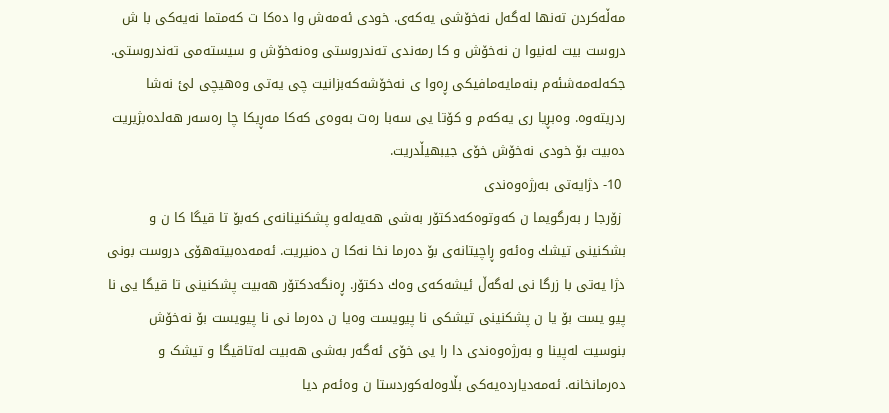مه‌ڵه‌كردن ته‌نها له‌گه‌ل نه‌خۆشى یه‌كه‌ى. خودى ئه‌مه‌ش وا ده‌كا ت كه‌متما نه‌یه‌كى با ش دروست بیت له‌نیوا ن نه‌خۆش و كا رمه‌ندى ته‌ندروستى وه‌نه‌خۆش و سیسته‌مى ته‌ندروستى. جكه‌له‌مه‌شئه‌م بنه‌مایه‌مافیكى ڕه‌وا ى نه‌خۆشه‌كه‌بزانیت چى یه‌تى وه‌هیچى لئ نه‌شا ردریته‌وه. وه‌بڕیا رى یه‌كه‌م و كۆتا یى سه‌با ره‌ت به‌وه‌ى كه‌كا مه‌ڕیكا چا ره‌سه‌ر هه‌لده‌بژیریت ده‌بیت بۆ خودى نه‌خۆش خۆى جیبهیڵدریت.
 10- دژایه‌تى به‌رژه‌وه‌ندى
 زۆرجا ر به‌رگویما ن كه‌وتوه‌كه‌دكتۆر به‌شى هه‌یه‌له‌و پشکنینانه‌ی که‌بۆ تا قیگا كا ن و بشكنینى تیشك وه‌ئه‌و ڕاچیتانه‌ی بۆ ده‌رما نخا نه‌كا ن ده‌نیریت. ئه‌مه‌ده‌بیته‌هۆى دروست بونى دژا یه‌تى با زرگا نى له‌گه‌ڵ ئیشه‌كه‌ى وه‌ك دكتۆر. ڕه‌نگه‌دكتۆر هه‌بیت پشكنینى تا قیگا یى نا پیو یست بۆ یا ن پشكنینى تیشكى نا پیویست وه‌یا ن ده‌رما نى نا پیویست بۆ نه‌خۆش بنوسیت له‌پینا و به‌رژه‌وه‌ندى دا را یى خۆى ئه‌گه‌ر به‌شی هه‌بیت له‌تاقیگا و تیشک و ده‌رمانخانه. ئه‌مه‌دیارده‌یه‌كى بڵاوه‌له‌كوردستا ن وه‌ئه‌م دیا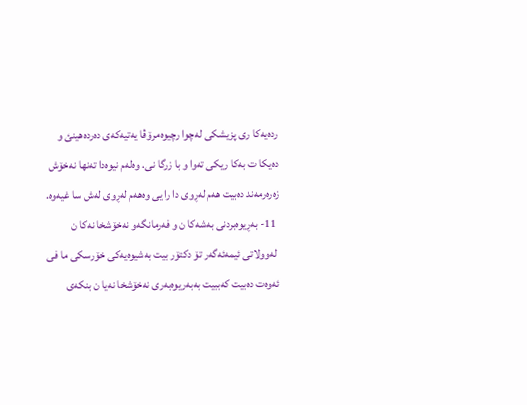رده‌یه‌كا ری پزیشکی له‌چوا رچیوه‌مرۆڤا یه‌تیه‌كه‌ى ده‌رده‌هینئ و ده‌یكا ت به‌كا ریكى ته‌وا و با زرگا نى. وه‌له‌م نیوه‌دا ته‌نها نه‌خۆش زه‌ره‌رمه‌ند ده‌بیت هه‌م له‌ڕوى دا را یى وه‌هه‌م له‌ڕوى له‌ش سا غیه‌وه.
 11- به‌ڕیوه‌بردنى به‌شه‌كا ن و فه‌رمانگه‌و نه‌خۆشخا نه‌كا ن
 له‌وولاتى ئیمه‌ئه‌گه‌ر تۆ دكتۆر بیت به‌شیوه‌یه‌كى خۆرسكى ما فى ئه‌وه‌ت ده‌بیت که‌ببیت به‌به‌ریوه‌به‌رى نه‌خۆشخا نه‌یا ن بنكه‌ى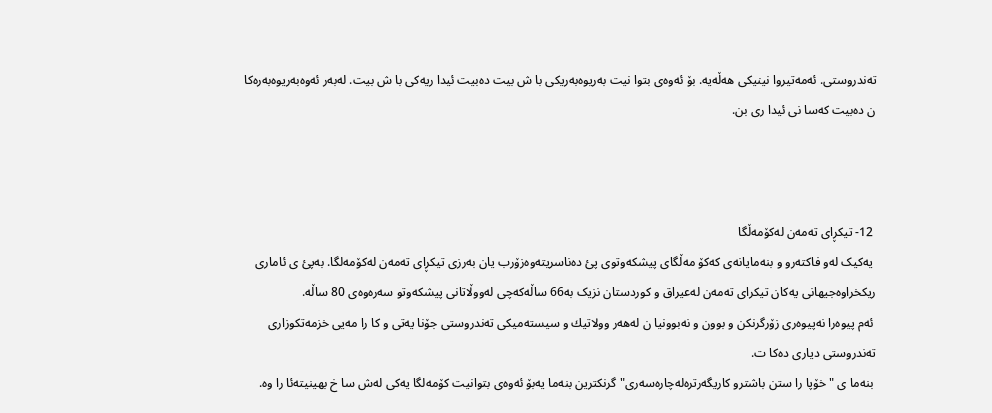ته‌ندروستى. ئه‌مه‌تیروا نینیكى هه‌ڵه‌یه‌. بۆ ئه‌وه‌ى بتوا نیت به‌ریوه‌به‌ریكى با ش بیت ده‌بیت ئیدا ریه‌كى با ش بیت. له‌به‌ر ئه‌وه‌به‌ریوه‌به‌ره‌كا ن ده‌بیت كه‌سا نی ئیدا رى بن.



 12- تیکڕای ته‌مه‌ن له‌کۆمه‌ڵگا
 یه‌کیک له‌و فاکته‌رو و بنه‌مایانه‌ی که‌کۆ مه‌ڵگای پیشکه‌وتوی پئ ده‌ناسریته‌وه‌زۆرب یان به‌رزی تیکڕای ته‌مه‌ن له‌کۆمه‌لگا. به‌پئ ی ئاماری ریکخراوه‌جیهانی یه‌کان تیکرای ته‌مه‌ن له‌عیراق و کوردستان نزیک به‌66 ساڵه‌که‌چی له‌ووڵاتانی پیشکه‌وتو سه‌ره‌وه‌ی 80 ساڵه.
 ئه‌م پیوه‌را نه‌پیوه‌رى زۆرگرنكن و بوون و نه‌بوونیا ن له‌هه‌ر وولاتیك و سیسته‌میكى ته‌ندروستى جۆنا یه‌تى و كا را مه‌یى خزمه‌تكوزارى ته‌ندروستى دیارى ده‌كا ت.
 بنه‌ما ى "خۆپا را ستن باشترو كاریگه‌رتره‌له‌چاره‌سه‌رى" گرنكترین بنه‌ما یه‌بۆ ئه‌وه‌ى بتوانیت كۆمه‌لگا یه‌كى له‌ش سا خ بهینیته‌ئا را وه.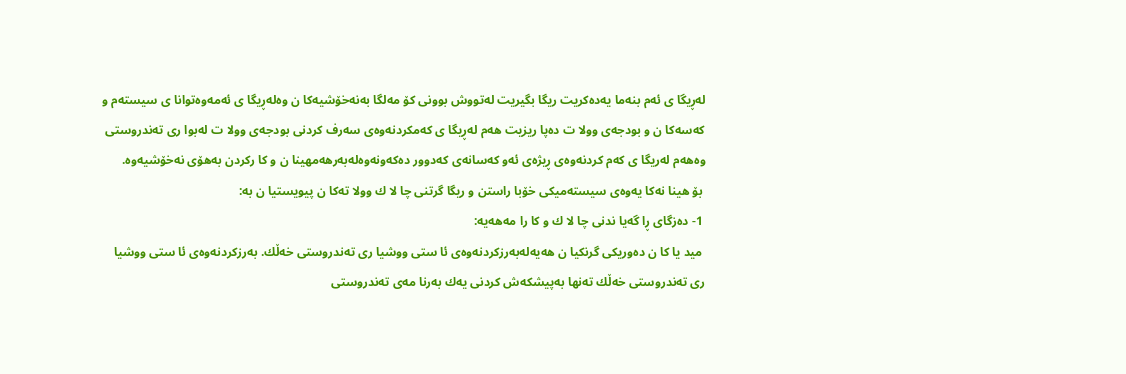له‌ڕیگا ى ئه‌م بنه‌ما یه‌ده‌كریت ریگا بگیریت له‌تووش بوونى كۆ مه‌لگا به‌نه‌خۆشیه‌كا ن وه‌له‌ڕیگا ى ئه‌مه‌وه‌توانا ى سیسته‌م و كه‌سه‌كا ن و بودجه‌ى وولا ت ده‌پا ریزیت هه‌م له‌ڕیگا ى كه‌مكردنه‌وه‌ى سه‌رف کردنی بودجه‌ى وولا ت له‌بوا رى ته‌ندروستى وه‌هه‌م له‌ریگا ى كه‌م كردنه‌وه‌ى ڕیژه‌ى ئه‌و كه‌سانه‌ى كه‌دوور ده‌كه‌ونه‌وه‌له‌به‌رهه‌مهینا ن و كا ركردن به‌هۆى نه‌خۆشیه‌وه.
 بۆ هینا نه‌كا یه‌وه‌ى سیسته‌میكى خۆبا راستن و ریگا گرتنى چا لا ك وولا ته‌كا ن پیویستیا ن به:
 1- ده‌زگاى ڕا گه‌یا ندنى چا لا ك و كا را مه‌هه‌یه:
 مید یا كا ن ده‌وریكى گرنكیا ن هه‌یه‌له‌به‌رزكردنه‌وه‌ى ئا ستى ووشیا رى ته‌ندروستى خه‌ڵك. به‌رزكردنه‌وه‌ى ئا ستى ووشیا رى ته‌ندروستى خه‌ڵك ته‌نها به‌پیشكه‌ش كردنى یه‌ك به‌رنا مه‌ى ته‌ندروستى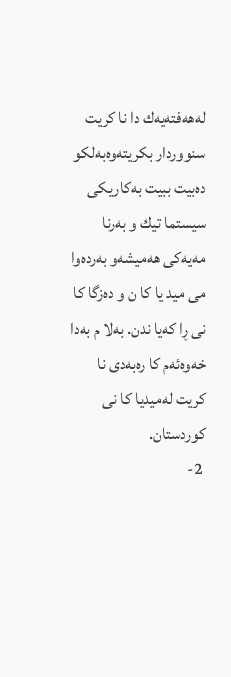له‌هه‌فته‌یه‌ك دا نا كریت سنووردار بكریته‌وه‌به‌لكو ده‌بیت ببیت به‌كاریكى سیستما تیك و به‌رنا مه‌یه‌كى هه‌میشه‌و به‌رده‌وا مى مید یا كا ن و ده‌زگا كا نى ڕا كه‌یا ندن. به‌لا م به‌دا خه‌وه‌ئه‌م كا ره‌به‌دى نا كریت له‌میدیا كا نى كوردستان.
 2-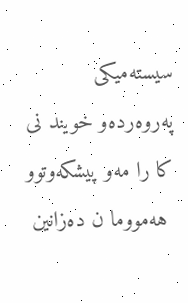سیسته‌میكى په‌روه‌رده‌و خویند نى كا را مه‌و پیشكه‌وتوو
 هه‌مووما ن ده‌زانین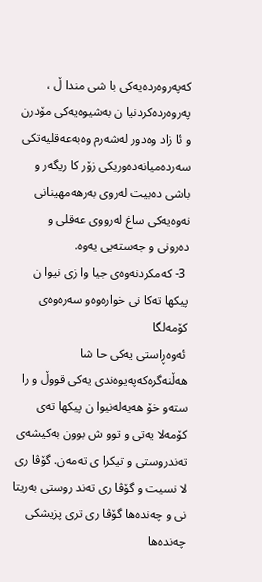كه‌په‌روه‌رده‌یه‌كى با شى مندا ڵ ، په‌روه‌رده‌كردنیا ن به‌شیوه‌یه‌كى مۆدرن و ئا زاد وه‌دور له‌شه‌رم وه‌به‌عه‌قلیه‌تكی سه‌رده‌میانه‌ده‌وریكى زۆر كا ریگه‌ر و باشى ده‌بیت له‌روی به‌رهه‌مهینانی نه‌وه‌یه‌کی ساغ له‌رووى عه‌قلى و ده‌رونى و جه‌سته‌یى یه‌وه.
 3- كه‌مكردنه‌وه‌ى جیا وا زى نیوا ن پیكها ته‌كا نى خواره‌وه‌و سه‌ره‌وه‌ى كۆمه‌لگا
 ئه‌وه‌ڕاستى یه‌كى حا شا هه‌ڵنه‌گره‌كه‌په‌یوه‌ندى یه‌كى قووڵ و را سته‌و خۆ هه‌یه‌له‌نیوا ن پیكها ته‌ى كۆمه‌لا یه‌تى و توو ش بوون به‌كیشه‌ى ته‌ندروستى و تیكرا ى ته‌مه‌ن. گۆڤا رى لا نسیت و گۆڤا رى ته‌ند روستى به‌ریتا نى و چه‌نده‌ها گۆڤا رى تری پزیشكى چه‌نده‌ها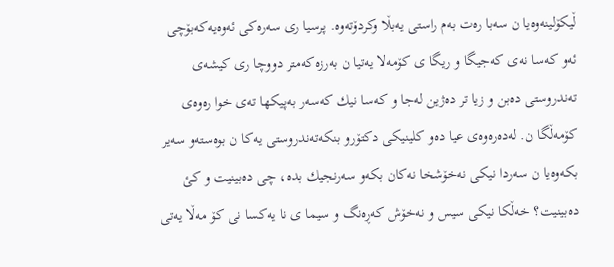ڵیكۆلینه‌وه‌یا ن سه‌با ره‌ت به‌م راستى یه‌بڵا وكردۆته‌وه. پرسیا رى سه‌ره‌كى ئه‌وه‌یه‌كه‌بۆچى ئه‌و كه‌سا نه‌ى كه‌جیگا و ریگا ى كۆمه‌لا یه‌تیا ن به‌رزه‌كه‌متر دووچا رى كیشه‌ى ته‌ندروستى ده‌بن و زیا تر ده‌ژین له‌جا و كه‌سا نیك كه‌سه‌ر به‌پیكها ته‌ى خوا ره‌وه‌ى كۆمه‌ڵگا ن. له‌ده‌ره‌وه‌ى عیا ده‌و كلینیكى دكتۆرو بنكه‌ته‌ندروستى یه‌كا ن بوه‌سته‌و سه‌یر بكه‌وه‌یا ن سه‌ردا نیكى نه‌خۆشخا نه‌کان بكه‌و سه‌رنجیك بده‌، چى ده‌بینیت و كئ ده‌بینیت؟ خه‌ڵكا نیكى سیس و نه‌خۆش كه‌ڕه‌نگ و سیما ى نا یه‌كسا نى كۆ مه‌ڵا یه‌تى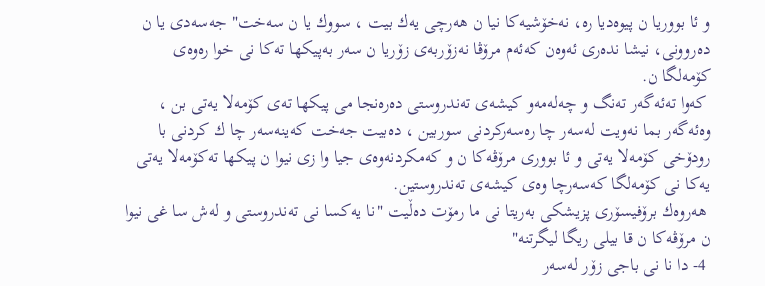و ئا بووریا ن پیوه‌دیا ره، نه‌خۆشیه‌كا نیا ن هه‌رچى یه‌ك بیت ، سووك یا ن سه‌خت" جه‌سه‌دى یا ن ده‌روونى، نیشا نده‌رى ئه‌وه‌ن كه‌ئه‌م مرۆڤا نه‌زۆربه‌ى زۆریا ن سه‌ر به‌پیكها ته‌كا نى خوا ره‌وه‌ى كۆمه‌لگا ن.
 كه‌وا ته‌ئه‌گه‌ر ته‌نگ و چه‌له‌مه‌و كیشه‌ى ته‌ندروستى ده‌ره‌نجا مى پیكها ته‌ى كۆمه‌لا یه‌تى بن ، وه‌ئه‌گه‌ر بما نه‌ویت له‌سه‌ر چا ره‌سه‌ركردنى سوربین ، ده‌بیت جه‌خت كه‌ینه‌سه‌ر چا ك كردنى با رودۆخى كۆمه‌لا یه‌تى و ئا بوورى مرۆڤه‌كا ن و كه‌مكردنه‌وه‌ى جیا وا زى نیوا ن پیكها ته‌كۆمه‌لا یه‌تى یه‌كا نى كۆمه‌لگا كه‌سه‌رچا وه‌ى كیشه‌ى ته‌ندروستین.
 هه‌روه‌ك برۆفیسۆرى پزیشكى به‌ریتا نى ما رمۆت ده‌ڵیت "نا یه‌كسا نى ته‌ندروستى و له‌ش سا غی نیوا ن مرۆڤه‌كا ن قا بیلى ریگا لیگرتنه"
 4- دا نا نى باجی زۆر له‌سه‌ر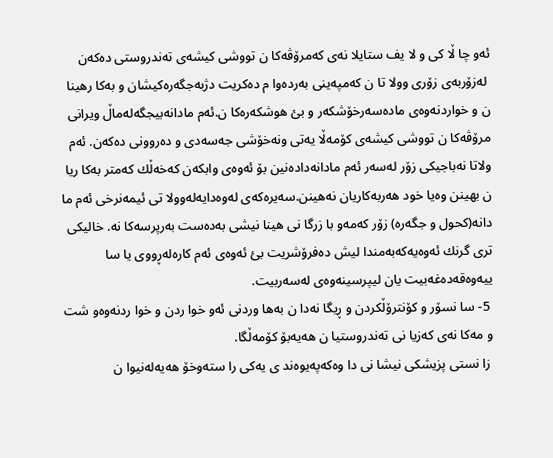ئه‌و چا ڵا كى و لا یف ستایلا نه‌ى كه‌مرۆڤه‌کا ن تووشی کیشه‌ی ته‌ندروستی ده‌که‌ن
 له‌زۆربه‌ى زۆرى وولا تا ن كه‌مپه‌ینى به‌رده‌وا م ده‌كریت دژبه‌جگه‌ره‌کیشان و به‌كا رهینا ن و خواردنه‌وه‌ی ماده‌سه‌رخۆشکه‌ر و بئ هوشکه‌ره‌کا ن.ئه‌م مادانه‌بیجگه‌له‌ماڵ ویرانى مرۆڤه‌كا ن تووشى كیشه‌ى كۆمه‌ڵا یه‌تى ونه‌خۆشى جه‌سه‌دى و ده‌روونى ده‌كه‌ن. ئه‌م ولاتا نه‌باجیكى زۆر له‌سه‌ر ئه‌م مادانه‌داده‌نین بۆ ئه‌وه‌ى وابكه‌ن كه‌خه‌ڵك كه‌متر به‌كا ریا ن بهینن وه‌یا خود هه‌ربه‌كاریان نه‌هینن.سه‌یره‌كه‌ى له‌وه‌دایه‌له‌وولا تى ئیمه‌نرخى ئه‌م ما دانه‌(کحول و جگه‌ره) زۆر كه‌مه‌و با زرگا نى هینا نیشى به‌ده‌ست به‌رپرسه‌كا نه. خالیكى ترى گرنك ئه‌وه‌یه‌كه‌به‌مندا لیش ده‌فرۆشریت بئ ئه‌وه‌ى ئه‌م كاره‌له‌ڕووى یا سا ییه‌وه‌قه‌ده‌غه‌بیت یان لیپرسینه‌وه‌ى له‌سه‌ربیت.
 5- سا نسۆر و كۆنترۆڵكردن و ڕیگا نه‌دا ن به‌ها وردنى ئه‌و خوا ردن و خوا ردنه‌وه‌و شت و مه‌كا نه‌ى كه‌زیا نى ته‌ندروستیا ن هه‌یه‌بۆ كۆمه‌ڵگا.
 زا نستى پزیشكى نیشا نى دا وه‌كه‌په‌یوه‌ند ى یه‌كى را سته‌وخۆ هه‌یه‌له‌نیوا ن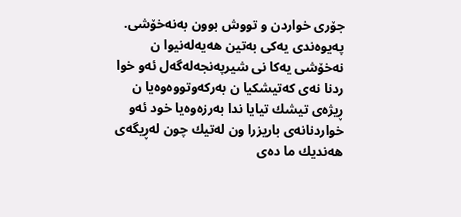جۆرى خواردن و تووش بوون به‌نه‌خۆشى. په‌یوه‌ندى یه‌كى به‌تین هه‌یه‌له‌نیوا ن نه‌خۆشى یه‌كا نى شیرپه‌نجه‌له‌گه‌ل ئه‌و خوا ردنا نه‌ى كه‌تیشكیا ن به‌ركه‌وتووه‌وه‌یا ن ڕیژه‌ى تیشك تیایا ندا به‌رزه‌وه‌یا خود ئه‌و خواردنانه‌ی باریزرا ون له‌تیك چون له‌ڕیگه‌ى هه‌ندیك ما ده‌ى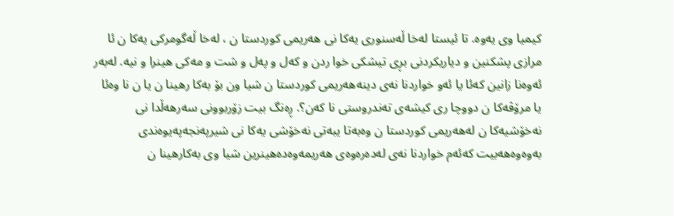كیمیا وى یه‌وه. تا ئیستا له‌خا ڵه‌سنورى یه‌كا نى هه‌ریمى كوردستا ن ، له‌خا ڵه‌گومركى یه‌كا ن ئا مرازى پشكنین و دیاریکردنی بڕى تیشكی خوا ردن و كه‌ل و په‌ل و شت و مه‌كى هینرا و نیه. له‌به‌ر ئه‌وه‌نا زانین كه‌ئا یا ئه‌و خواردنا نه‌ى دینه‌هه‌ریمى كوردستا ن شیا ون بۆ به‌كا رهینا ن یا ن نا وه‌ئا یا مرۆڤه‌كا ن دووچا رى كیشه‌ى ته‌ندروستى نا كه‌ن؟. ڕه‌نگ بیت زۆربوونى سه‌رهه‌ڵدا نى نه‌خۆشیه‌كا ن له‌هه‌ریمى كوردستا ن وه‌به‌تا یبه‌تى نه‌خۆشى یه‌كا نى شیرپه‌نجه‌په‌یوه‌ندى به‌وه‌وه‌هه‌بیت كه‌ئه‌م خواردنا نه‌ى له‌ده‌ره‌وه‌ى هه‌ریمه‌وه‌ده‌هینرین شیا وى به‌كارهینا ن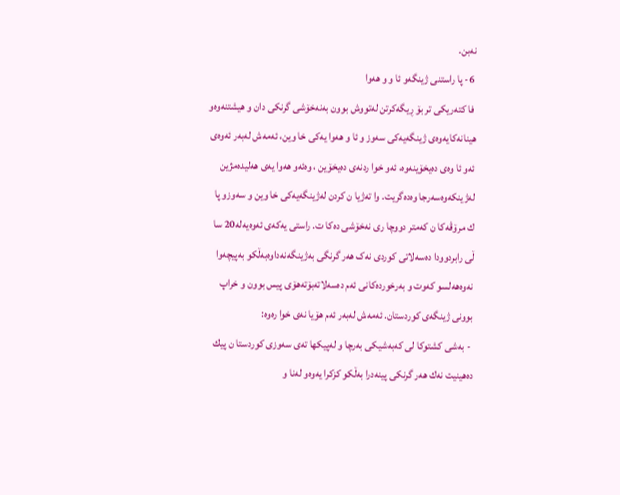نه‌بن.
 6- پا راستنى ژینگه‌و ئا و و هه‌وا
 فا كته‌ریكى تر بۆ ڕیگه‌كرتن له‌تووش بوون به‌نه‌خۆشى گرنكى دان و هیشتنه‌وه‌و هینانه‌کایه‌وه‌ی ژینگه‌یه‌كى سه‌وز و ئا و هه‌وا یه‌كى خا وین، ئه‌مه‌ش له‌به‌ر ئه‌وه‌ى ئه‌و ئا وه‌ى ده‌یخۆینه‌وه‌، ئه‌و خوا ردنه‌ى ده‌یخۆین ، وه‌ئه‌و هه‌وا یه‌ى هه‌لیده‌مژین له‌ژینكه‌وه‌سه‌رجا وه‌ده‌گریت. وا ته‌ژیا ن كردن له‌ژینگه‌یه‌كى خا وین و سه‌وزو پا ك مرۆڤه‌كا ن كه‌متر دووچا رى نه‌خۆشى ده‌كا ت. راستى یه‌كه‌ى ئه‌وه‌یه‌له‌20 سا ڵى رابردوودا ده‌سه‌لاتی کوردی نه‌ک هه‌ر گرنگی به‌ژینگه‌نه‌داوه‌به‌ڵکو به‌پیچه‌وا نه‌وه‌هه‌لسو که‌وت و به‌رخورده‌کانی ئه‌م ده‌سه‌لاته‌بۆته‌هۆی پیس بوون و خراپ بوونی ژینگه‌ی کوردستان. ئه‌مه‌ش له‌به‌ر ئه‌م هۆیا نه‌ى خوا ره‌وه:
 - به‌شى كشتوكا لى كه‌به‌شیكى به‌رچا و له‌پیكها ته‌ى سه‌وزى كوردستا ن پیك ده‌هینیت نه‌ك هه‌ر گرنكى پینه‌درا به‌ڵكو كزكرا یه‌وه‌و له‌نا و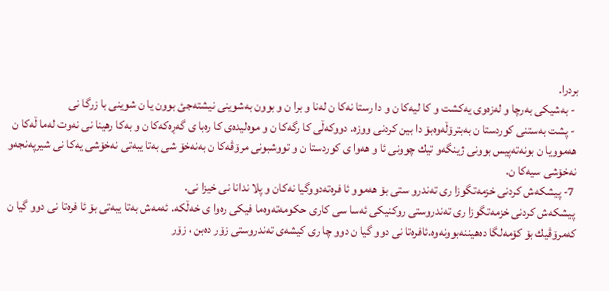بردرا.
 - به‌شیكى به‌رچا و له‌زه‌وى یه‌كشت و كا لیه‌كا ن و دا رستا نه‌كا ن له‌نا و برا ن و بوون به‌شوینى نیشته‌جئ بوون یا ن شوینى با زرگا نى
 - پشت به‌ستنى كوردستا ن به‌بترۆڵه‌وه‌بۆ دا بین كردنى ووزه. دووكه‌ڵى كا رگه‌كا ن و موه‌لیده‌ى كا ره‌با ى گه‌ڕه‌كه‌كا ن و به‌كا رهینا نى نه‌وت له‌ما ڵه‌كا ن هه‌موویا ن بونه‌ته‌پیس بوونى ژینگه‌و تیك چوونى ئا و هه‌وا ى كوردستا ن و تووشبونى مرۆڤه‌كا ن به‌نه‌خۆ شى به‌تا یبه‌تى نه‌خۆشى یه‌كا نى شیرپه‌نجه‌و نه‌خۆشى سیه‌كا ن.
 7- پیشكه‌ش كردنى خزمه‌تگوزا رى ته‌ندرو ستى بۆ هه‌موو ئا فره‌ته‌دووگیا نه‌كان و پلا ندانا نى خیزا نى.
 پیشكه‌ش كردنى خزمه‌تگوزا رى ته‌ندروستى روكنیكى ئه‌سا سى كارى حكومه‌ته‌وه‌ما فیكى ره‌وا ى خه‌ڵكه. ئه‌مه‌ش به‌تا یبه‌تى بۆ ئا فره‌تا نى دوو گیا ن كه‌مرۆڤیك بۆ كۆمه‌لگا ده‌هیننه‌بوونه‌وه.ئافره‌تا نى دوو گیا ن دوو چا رى كیشه‌ى ته‌ندروستى زۆر ده‌بن ، زۆر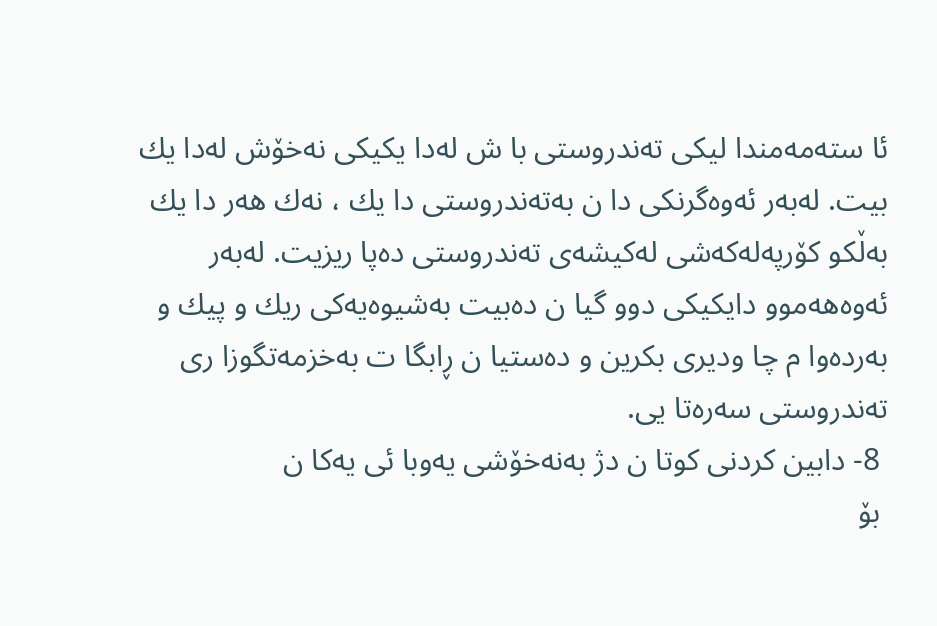ئا سته‌مه‌مندا لیکى ته‌ندروستى با ش له‌دا یكیكى نه‌خۆش له‌دا یك بیت. له‌به‌ر ئه‌وه‌گرنكى دا ن به‌ته‌ندروستى دا یك ، نه‌ك هه‌ر دا یك به‌ڵكو كۆرپه‌له‌كه‌شى له‌كیشه‌ى ته‌ندروستى ده‌پا ریزیت. له‌به‌ر ئه‌وه‌هه‌موو دایكیكى دوو گیا ن ده‌بیت به‌شیوه‌یه‌كى ریك و پیك و به‌رده‌وا م چا ودیرى بكرین و ده‌ستیا ن ڕابگا ت به‌خزمه‌تگوزا رى ته‌ندروستى سه‌ره‌تا یى.
 8- دابین كردنى كوتا ن دژ به‌نه‌خۆشى یه‌وبا ئى یه‌كا ن
 بۆ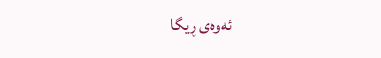ئه‌وه‌ى ڕیگا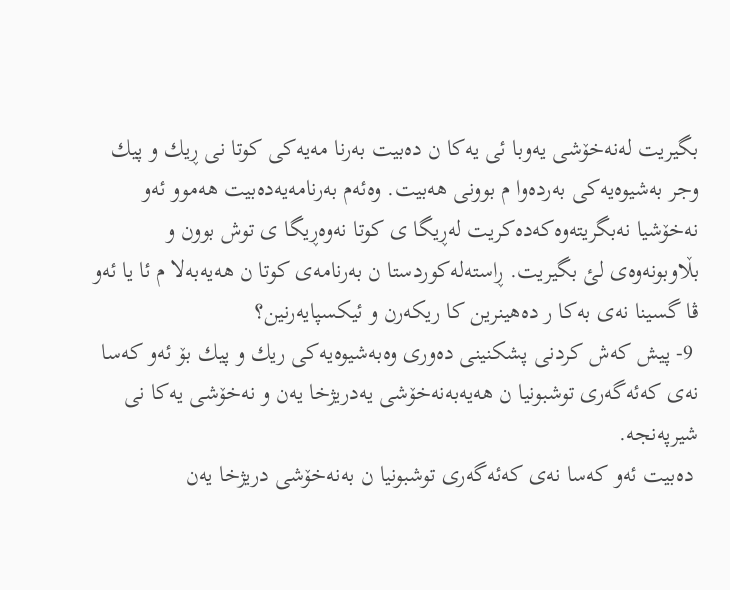بگیریت له‌نه‌خۆشى یه‌وبا ئى یه‌كا ن ده‌بیت به‌رنا مه‌یه‌كى كوتا نى ڕیك و پیك وجر به‌شیوه‌یه‌کی به‌رده‌وا م بوونى هه‌بیت. وه‌ئه‌م به‌رنامه‌یه‌ده‌بیت هه‌موو ئه‌و نه‌خۆشیا نه‌بگریته‌وه‌كه‌ده‌كریت له‌ڕیگا ى كوتا نه‌وه‌ڕیگا ى توش بوون و بڵاوبونه‌وه‌ى لئ بگیریت. ڕاسته‌له‌كوردستا ن به‌رنامه‌ی كوتا ن هه‌یه‌به‌لا م ئا یا ئه‌و ڤا گسینا نه‌ى به‌كا ر ده‌هینرین كا ریكه‌رن و ئیكسپایه‌رنین؟
 9- پیش كه‌ش كردنى پشكنینى ده‌ورى وه‌به‌شیوه‌یه‌كى ریك و پیك بۆ ئه‌و كه‌سا نه‌ى كه‌ئه‌گه‌رى توشبونیا ن هه‌یه‌به‌نه‌خۆشى یه‌دریژخا یه‌ن و نه‌خۆشى یه‌كا نى شیرپه‌نجه.
 ده‌بیت ئه‌و كه‌سا نه‌ى كه‌ئه‌گه‌رى توشبونیا ن به‌نه‌خۆشى دریژخا یه‌ن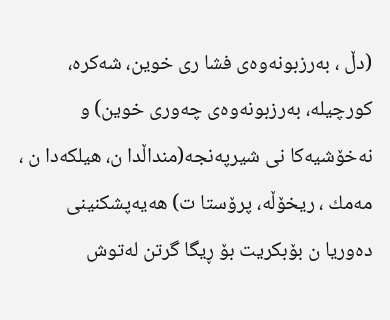(دڵ ، به‌رزبونه‌وه‌ى فشا رى خوین، شه‌كره‌، كورچیله‌، به‌رزبونه‌وه‌ى چه‌ورى خوین) و نه‌خۆشیه‌كا نى شیرپه‌نجه‌(منداڵدا ن، هیلكه‌دا ن ، مه‌مك ، ریخۆڵه‌، پرۆستا ت) هه‌یه‌پشكنینى ده‌وریا ن بۆبكریت بۆ ڕیگا گرتن له‌توش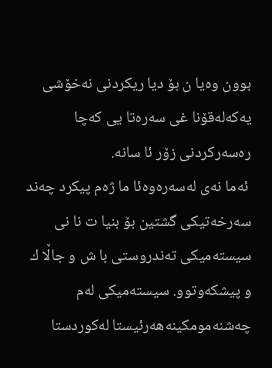بوون وه‌یا ن بۆ دیا ریكردنى نه‌خۆشى یه‌كه‌له‌قۆنا غى سه‌ره‌تا یى كه‌چا ره‌سه‌ركردنى زۆر ئا سانه.
 ئه‌ما نه‌ى له‌سه‌ره‌وه‌ئا ما ژه‌م پیكرد چه‌ند سه‌رخه‌تیكى گشتین بۆ بنیا ت نا نى سیسته‌میكى ته‌ندروستى با ش و جاڵا ك و پیشكه‌وتوو. سیسته‌میكى له‌م چه‌شنه‌مومكینه‌هه‌رئیستا له‌كوردستا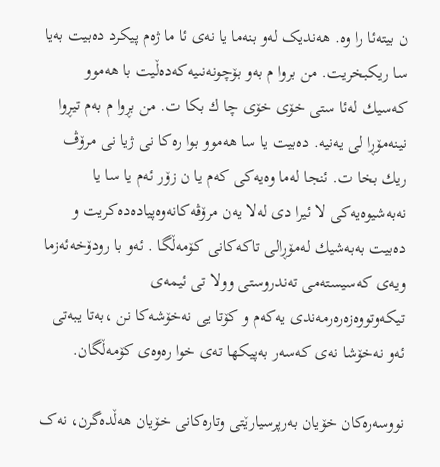ن بیته‌ئا را وه. هه‌ندیک له‌و بنه‌ما یا نه‌ى ئا ما ژه‌م پیكرد ده‌بیت به‌یا سا ریكبخریت. من بروا م به‌و بۆچونه‌نىیه‌كه‌ده‌ڵیت با هه‌موو كه‌سیك له‌ئا ستى خۆى خۆى چا ك بكا ت. من بڕوا م به‌م تیڕوا نینه‌مۆڕا لى یه‌نیه‌. ده‌بیت یا سا هه‌موو بوا ره‌كا نى ژیا نى مرۆڤ ریك بخا ت. ئنجا له‌ما وه‌یه‌كى كه‌م یا ن زۆر ئه‌م یا سا یا نه‌به‌شیوه‌یه‌كى لا ئیرا دى له‌لا یه‌ن مرۆڤه‌كانه‌وه‌پیاده‌ده‌كریت و ده‌بیت به‌به‌شیك له‌مۆڕالی تاکه‌کانی کۆمه‌ڵگا . ئه‌و با رودۆخه‌ئه‌زما ویه‌ى كه‌سیسته‌مى ته‌ندروستى وولا تى ئیمه‌ى تیكه‌وتووه‌زه‌ره‌رمه‌ندى یه‌كه‌م و كۆتا یى نه‌خۆشه‌كا نن ،به‌تا یبه‌تى ئه‌و نه‌خۆشا نه‌ى كه‌سه‌ر به‌پیكها ته‌ى خوا ره‌وه‌ى كۆمه‌ڵگان.

نووسەرەکان خۆیان بەرپرسیارێتی وتارەکانی خۆیان هەڵدەگرن، نەک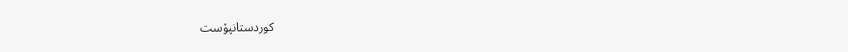کوردستانپۆست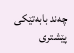چەند بابەتێکی پێشتری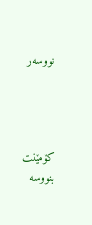نووسەر




کۆمێنت بنووسە